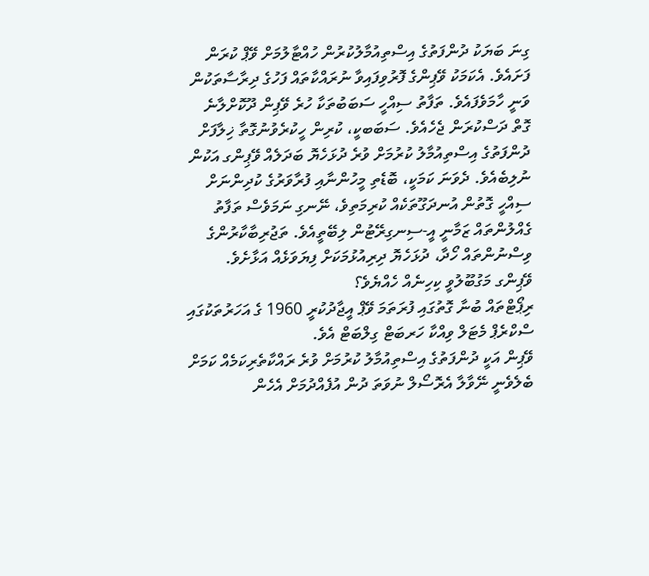ގިނަ ބަޔަކު ދުންފަތުގެ އިސްތިއުމާލުކުރުން ހުއްޓާލުމަށް ވޭޕް ކުރަން ފަށައެވެ. އެކަމަކު ވޭޕިންގެ ފޮރުވިފައިވާ ނުރައްކާތައް ފަހުގެ ދިރާސާތަކުން ވަނީ ހާމަވެފައެވެ. ތަފާތު ސިއްހީ ސަބަބުތަކާ ހުރެ ވޭޕިން ދޫކޮށްލާނެ ގޮތް ދަސްކުރަން ޖެހެއެވެ. ސަބަބކީ، ކުރިން ހީކުރެވުނުގޮތާ ޚިލާފަށް ދުންފަތުގެ އިސްތިއުމާލު ކުރުމަށް ވުރެ ދުޅަހެޔޮ ބަދަލެއް ވޭޕިންގ އަކުން ނުލިބެއެވެ. ދެވަނަ ކަމަކީ، ބޮޑެތި މީހުންނާއި ފުރާވަރުގެ ކުދިންނަށް ސިއްހީ ގޮތުން އުނދަގޫތަކެއް ކުރިމަތިވެ، ނޭނގި ނަމަވެސް ތަފާތު ގެއްލުންތައް ޒަމާނީ އީ-ސިނގިރޭޓުން ލިބޭތީއެވެ. ތަޖުރިބާކާރުންގެ ވިސްނުންތައް ހޯދާ، ދުޅަހެޔޮ ދިރިއުޅުމަކަށް ފިޔަވަޅެއް އަޅާށެވެ.
ވޭޕިންގ މަގުބޫލުވީ ކިހިނެއް ހެއްޔެވެ؟
ރިޕޯޓްތައް ބުނާ ގޮތުގައި ފުރަތަމަ ވޭޕް އީޖާދުކުރީ 1960 ގެ އަހަރުތަކުގައި ސްކްރެޕް މެޓަލް ވިއްކާ ހަރބަޓް ގިލްބަޓް އެވެ.
ވޭޕިން އަކީ ދުންފަތުގެ އިސްތިއުމާލު ކުރުމަށް ވުރެ ރައްކާތެރިކަމެއް ކަމަށް ބެލެވެނީ ނޭވާލާ އެރޮސޯލް ނުވަތަ ދުން އުފެއްދުމަށް އެހެން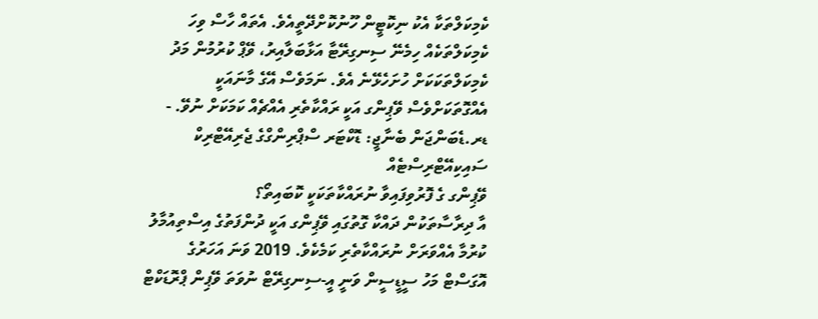ކެމިކަލްތަކާ އެކު ނިކޮޓީން ހޫނުކޮށްދޭތީއެވެ. އެތައް ހާސް ވިހަ ކެމިކަލްތަކެއް ހިމެނޭ ސިނގިރޭޓާ އަޅާބަލާއިރު، ވޭޕް ކުރުމުން މަދު ކެމިކަލްތަކަކަށް ހުށަހެޅޭނެ އެވެ. ނަމަވެސް އޭގެ މާނައަކީ އެއްގޮތަކަށްވެސް ވޭޕިންގ އަކީ ރައްކާތެރި އެއްޗެއް ކަމަކަށް ނުވޭ. - ޑރ.ޑެބަންޖަން ބެނާޖީ: ޑޮކްޓަރ ސްޕްރިންގްގެ ޖެރިއޭޓްރިކް ސައިކިއޭޓްރިސްޓެއް
ވޭޕިންގ ގެ ފޮރުވިފައިވާ ނުރައްކާތަކަކީ ކޮބައިތޯ؟
އާ ދިރާސާތަކުން ދައްކާ ގޮތުގައި ވޭޕިންގ އަކީ ދުންފަތުގެ އިސްތިއުމާލު ކުރުމާ އެއްވަރަށް ނުރައްކާތެރި ކަމެކެވެ. 2019 ވަނަ އަހަރުގެ އޮގަސްޓް މަހު ސީޑީސީން ވަނީ އީ-ސިނގިރޭޓް ނުވަތަ ވޭޕިން ޕްރޮޑަކްޓް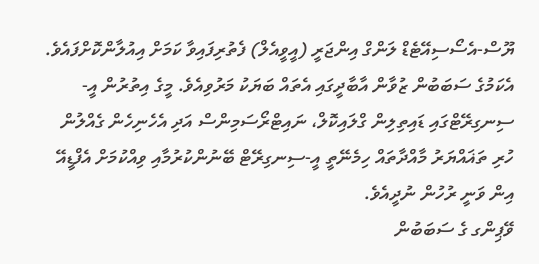ޔޫސް-އެސޯސިއޭޓެޑް ލަންގް އިންޖަރީ (އީވީއެލް) ފެތުރިފައިވާ ކަމަށް އިއުލާންކޮށްފައެވެ. އެކަމުގެ ސަބަބުން ޒުވާން އާބާދީގައި އެތައް ބަޔަކު މަރުވިއެވެ. މީގެ އިތުރުން އީ-ސިނގިރޭޓްގައި ޑައިތިލިން ގްލައިކޮލް، ނައިޓްރޯސަމިންސް އަދި އެހެނިހެން ގެއްލުން ހުރި ތަޣައްޔަރު މާއްދާތައް ހިމެނޭތީ އީ-ސިނގިރޭޓް ބޭނުންކުރުމާއި ވިއްކުމަށް އެފްޑީއޭ އިން ވަނީ ރުހުން ނުދީއެވެ.
ވޭޕިންގ ގެ ސަބަބުން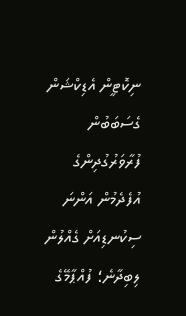ނިކޮޓީން އެޑިކްޝަން ގެސަބަބުން ފުރާވަރުގުދިންގެ އުފެދެމުން އަންނަ ސިކުނޑިއަށް ގެއްލުން ލިބިދާނެ؛ ފުއްޕާމޭގެ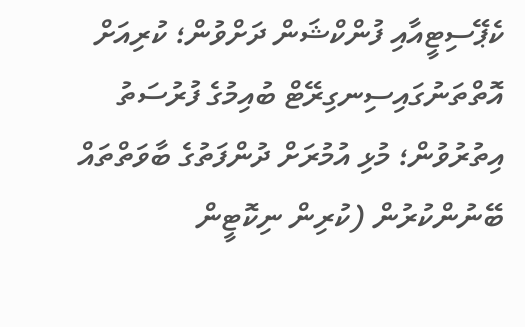ކެޕޭސިޓީއާއި ފުންކްޝަން ދަށްވުން؛ ކުރިއަށް އޮތްތަނުގައިސިނގިރޭޓް ބުއިމުގެ ފުރުސަތު އިތުރުވުން؛ މުޅި އުމުރަށް ދުންފަތުގެ ބާވަތްތައް ބޭނުންކުރުން (ކުރިން ނިކޮޓީން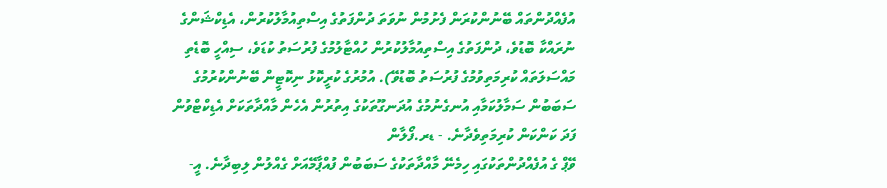އުފެއްދުންތައް ބޭނުންކުރަން ފެށުމުން ނުވަތަ ދުންފަތުގެ އިސްތިއުމާލުކުރުން، އެޑިކްޝަންގެ ނުރައްކާ ބޮޑުވެ، ދުންފަތުގެ އިސްތިއުމާލުކުރުން ހުއްޓާލުމުގެ ފުރުސަތު ކުޑަވެ، ސިއްހީ ބޮޑެތި މައްސަލަތައް ކުރިމަތިވުމުގެ ފުރުސަތު ބޮޑުވޭ). އުމުރުގެ ކުރީކޮޅު ނިކޮޓީން ބޭނުންކުރުމުގެ ސަބަބުން ސަމާލުކަމާއި އުނގެނުމުގެ އުދަނގޫތަކުގެ އިތުރުން އެހެން މާއްދާތަކަށް އެޑިކްޓްވުން ފަދަ ކަންކަން ކުރިމަތިވެދާނެ. - ޑރ.ފޯލާން
ވޭޕް ގެ އުފެއްދުންތަކުގައި ހިމެނޭ މާއްދާތަކުގެ ސަބަބުން ފުއްޕާމޭއަށް ގެއްލުން ލިބިދާނެ. އީ-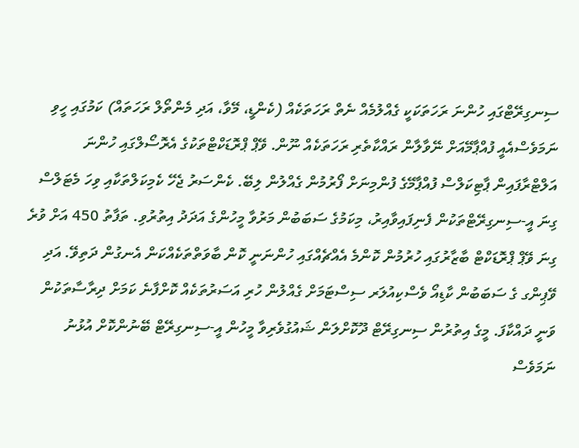ސިނގިރޭޓްގައި ހުންނަ ރަހަތަކަކީ ގެއްލުމެއް ނެތް ރަހަތަކެއް (ކެންޑީ، މޭވާ، އަދި މެންތޯލް ރަހަތައް) ކަމުގައި ހީވި ނަމަވެސްއެއީ ފުއްޕާމޭއަށް ނޭވާލާން ރައްކާތެރި ރަހަތަކެއް ނޫން. ވޭޕް ޕްރޮޑަކްޓްތަކުގެ އެރޮސޯލްގައި ހުންނަ އަލްޓްރާފައިން ޕާޓިކަލްސް ފުއްޕާމޭގެ ފުންމިނަށް ފޯރުމުން ގެއްލުން ލިބޭ. ކެންސަރު ޖެހޭ ކެމިކަލްތަކާއި ވިހަ މެޓަލްސް ގިނަ އީ-ސިނގިރޭޓްތަކުން ފެނިފައިވާއިރު، މިކަމުގެ ސަބަބުން މަރުވާ މީހުންގެ އަދަދު އިތުރުވި. ތަފާތު 450 އަށް ވުރެ ގިނަ ވޭޕް ޕްރޮޑަކްޓް ބާޒާރުގައި ހުރުމުން ކޮންމެ އެއްޗެއްގައި ހުންނަނީ ކޮން ބާވަތްތަކެއްކަން އެނގުން ދަތިވޭ. އަދި ވޭޕިންގ ގެ ސަބަބުން ކާޑިއޯ ވެސްކިއުލަރ ސިސްޓަމަށް ގެއްލުން ހުރި އަސަރުތަކެއް ކޮށްފާނެ ކަމަށް ދިރާސާތަކުން ވަނީ ދައްކާފަ. މީގެ އިތުރުން ސިނގިރޭޓް ދޫކޮށްލަން ޝައުގުވެރިވާ މީހުން އީ-ސިނގިރޭޓް ބޭނުންކޮށް އުޅުނު ނަމަވެސް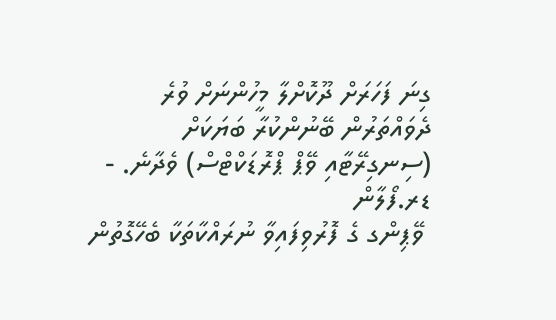ގިނަ ފަހަރަށް ދޫކޮށްލާ މީހުންނަށް ވުރެ ދެވައްތަރުން ބޭނުންކުރާ ބަޔަކަށް (ސިނގިރޭޓާއި ވޭޕް ޕްރޮޑަކްޓްސް) ވެދާނެ. - ޑރ.ފޯލާން
 ވޭޕިންގ ގެ ފޮރުވިފައިވާ ނުރައްކާތަކާ ބެހޭގޮތުން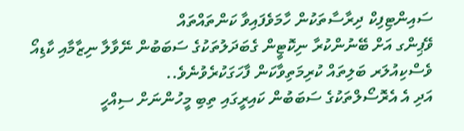ސައިންޓިފިކް ދިރާސާތަކުން ހާމަވެފައިވާ ކަންތައްތައް
ވޭޕިންގ އަށް ބޭނުންކުރާ ނިކޮޓީން ގެބަދަލުތަކުގެ ސަބަބުން ނޭވާލާ ނިޒާމާއި ކާޑިއޯ ވެސްކިއުލަރ ބަލިތައް ކުރިމަތިވާކަން ފާހަގަކުރެވުނެވެ..
އަދި އެ އެރޮސޯލްތަކުގެ ސަބަބުން ކައިރީގައި ތިބި މީހުންނަށް ސިއްހީ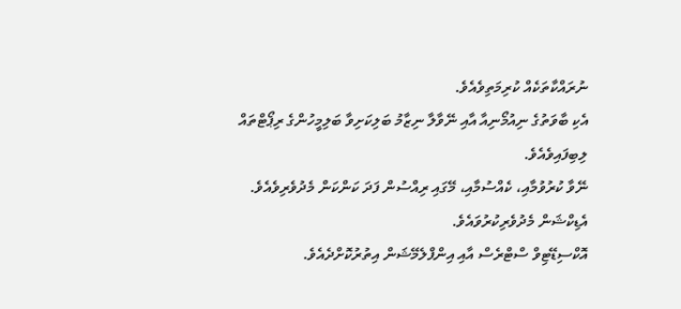ނުރައްކާތަކެއް ކުރިމަތިވެއެވެ.
އެކި ބާވަތުގެ ނިއުމޯނިއާ އާއި ނޭވާލާ ނިޒާމު ބަލިކަށިވާ ބަލިމީހުންގެ ރިޕޯޓްތައް ލިބިފައިވެއެވެ.
ނޭވާ ކުރުވުމާއި، ކެއްސުމާއި، މޭގައި ރިއްސުން ފަދަ ކަންކަން މެދުވެރިވެއެވެ.
އެޑިކްޝަން މެދުވެރިކުރުވައެވެ.
އޮކްސިޑޭޓިވް ސްޓްރެސް އާއި އިންފްލެމޭޝަން އިތުރުކޮށްދެއެވެ.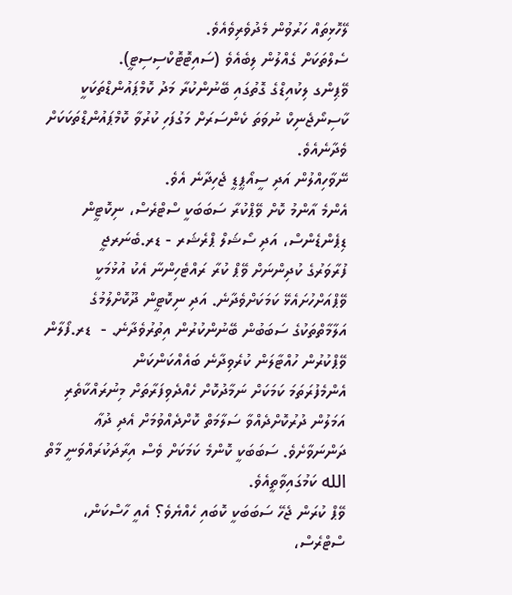ލޭހޮޅިތައް ހަރުވުން މެދުވެރިވެއެވެ.
ސެލްތަކަށް ގެއްލުން ލިބެއެވެ (ސައިޓޮޓޮކްސިސިޓީ).
ވޭޕިންގ ލިކުއިޑްގެ ގޮތުގައި ބޭނުންކުރާ މަދު ކޮމްޕައުންޑްތަކަކީ ކާސިނޯޖެނިކް ނުވަތަ ކެންސަރަށް މަގުފަހި ކުރުވާ ކޮމްޕައުންޑްތަކަކަށް ވެދާނެއެވެ.
ނޭވާހިއްލުން އަދި ސީއޯޕީޑީ ޖެހިދާނެ އެވެ.
އެންމެ އާންމު ކޮށް ވޭޕްކުރާ ސަބަބަކީ ސްޓްރެސް، ނިކޮޓީން ޑިޕެންޑެންސް، އަދި ސޯޝަލް ޕްރެޝަރ - ޑރ.ބެނަރޖީ
ފުރާވަރުގެ ކުދިންނަށް ވޭޕް ކުރާ ރައްޓެހިންނާ އެކު އުޅުމަކީ ވޭޕްއަށްހުށައެޅޭ ކަމަކަށްވެދާނެ. އަދި ނިކޮޓީން ދޫކޮށްލުމުގެ އަލާމާތްތަކުގެ ސަބަބުން ބޭނުންކުރުން އިތުރުވެދާނެ. -  ޑރ.ފޯލާން
ވޭޕްކުރުން ހުއްޓާލަން ކުރެވިދާނެ ބައެއްކަންކަން
އެންމެފުރަތަމަ ކަމަކަށް ނަމާދުކޮށް ހެއްދެވިފަރާތަށް މިނުރައްކާތެރި އަމަލުން ދުރުކޮށްދެއްވާ ސަލާމަތް ކޮށްދެއްވުމަށް އެދި ދުޢާ ދަންނަވާށެވެ. ސަބަބަކީ ކޮންމެ ކަމަކަށް ވެސް އިރާދަކުރައްވަނީ މާތް الله ކަމުގައިވާތީއެވެ.
ވޭޕް ކުރަން ޖެހޭ ސަބަބަކީ ކޮބައި ހެއްޔެވެ؟ އެއީ ހާސްކަން، ސްޓްރެސް،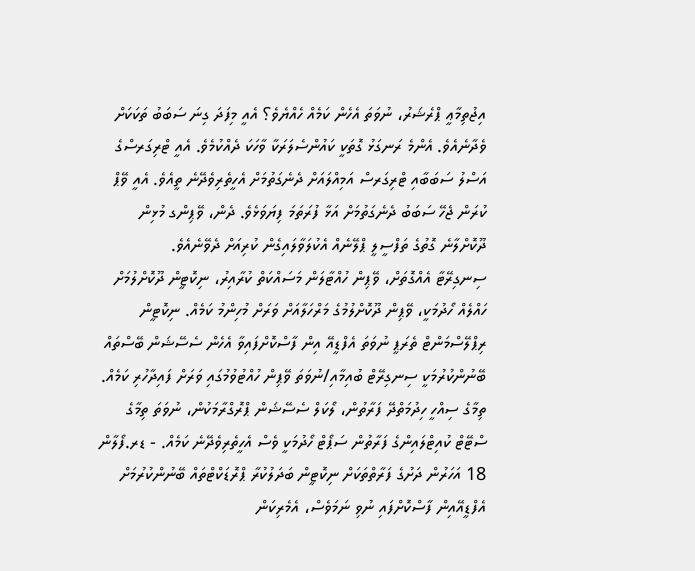އިޖުތިމާޢީ ޕްރެޝަރު، ނުވަތަ އެހެން ކަމެއް ހެއްޔެވެ؟ އެއީ މިފަދަ ގިނަ ސަބަބު ތަކަކަށް ވެދާނެއެވެ. އެންމެ ރަނގަޅު ގޮތަކީ ކައުންސެލަރަކާ ވާހަކަ ދެއްކުމެވެ. އެއީ ޓްރިގަރސްގެ އަސްލު ސަބަބާއި ޓްރިގަރސް އަމިއްލައަށް ދެނެގަތުމަށް އެހީތެރިވެދޭނެ ތީއެވެ. އެއީ ވޭޕް ކުރަން ޖެހޭ ސަބަބު ދެނެގަތުމަށް އަޅާ ފުރަތަމަ ފިޔަވަޅެވެ. ދެން، ވޭޕިންގ މުޅިން ދޫކޮށްލާނެ ގޮތުގެ ތަފްސީލީ ޕްލޭނެއް އެކުލަވާލައިގެން ކުރިއަށް ދެވޭނެއެވެ.
ސިނގިރޭޓާ އެއްގޮތަށް، ވޭޕިން ހުއްޓާލަން މަސައްކަތް ކުރާއިރު، ނިކޮޓީން ދޫކޮށްލުމަށް ހައްލެއް ހޯދުމަކީ، ވޭޕިން ދޫކޮށްލުމުގެ މަރްހަލާއަށް ވަރަށް މުހިންމު ކަމެއް. ނިކޮޓީން ރިޕްލޭސްމަންޓް ތެރަޕީ ނުވަތަ އެފްޑީއޭ އިން ފާސްކޮށްފައިވާ އެހެން ސެސޭޝަން ބޭސްތައް ބޭނުންކުރުމަކީ ސިނގިރޭޓް ބުއިމާއި/ނުވަތަ ވޭޕިން ހުއްޓުވުމުގައި ވަރަށް ފައިދާހުރި ކަމެއް. ތިމާގެ ސިއްހީ ހިދުމަތްދޭ ފަރާތުން، ލޯކަލް ސެސޭޝަން ޕްރޮގްރާމަކުން، ނުވަތަ ތިމާގެ ސްޓޭޓް ކުއިޓްލައިންގެ ފަރާތުން ސަޕޯޓް ހޯދުމަކީ ވެސް އެހީތެރިވެދޭނެ ކަމެއް. - ޑރ.ފޯލާން
18 އަހަރުން ދަށުގެ ފަރާތްތަކަށް ނިކޮޓީން ބަދަލުކުރާ ޕްރޮޑަކްޓްތައް ބޭނުންކުރުމަށް އެފްޑީއޭއިން ފާސްކޮށްފައި ނުވި ނަމަވެސް، އެމެރިކަން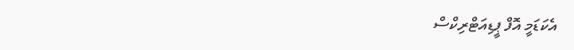އެކަޑަމީ އޮފް ޕީޑިއަޓްރިކްސް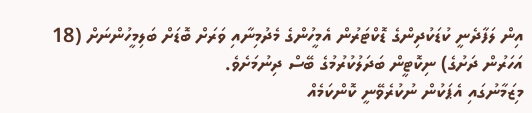އިން ލަފާދެނީ ކުޑަކުދިންގެ ޑޮކްޓަރުން އެމީހުންގެ މެދުމިނާއި ވަރަށް ބޮޑަށް ބަލިމީހުންނަށް (18 އަހަރުން ދަށުގެ) ނިކޮޓީން ބަދަލުކުރުމުގެ ބޭސް ދިނުމަށެވެ.
މިޒަމާނުގައި އެޕަކުން ނުކުރެވޭނީ ކޮންކަމެއް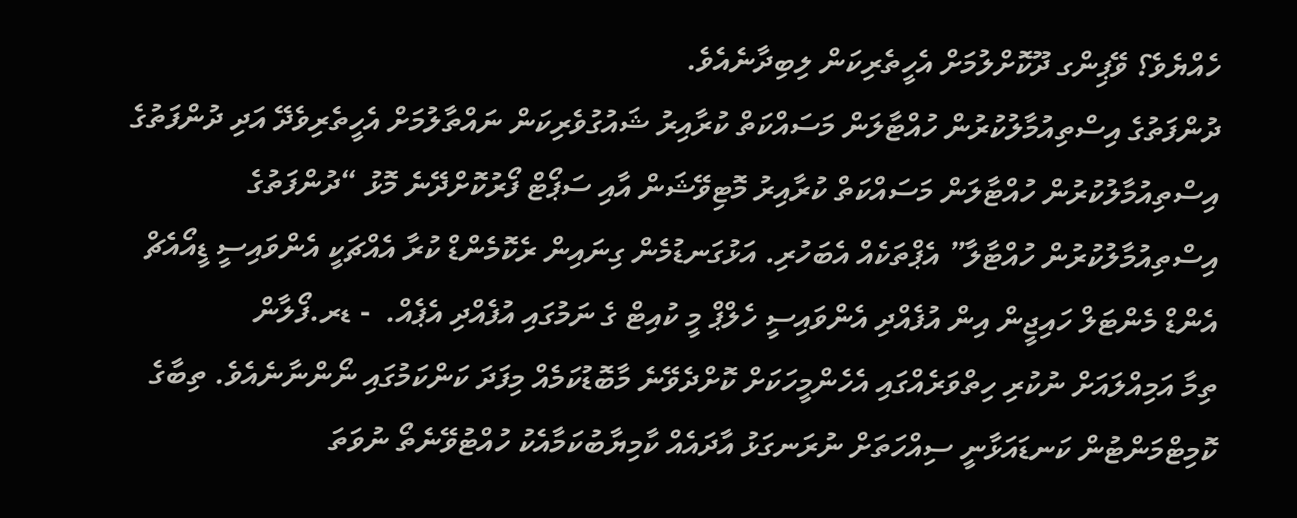ހެއްޔެވެ؟ ވޭޕިންގ ދޫކޮށްލުމަށް އެހީތެރިކަން ލިބިދާނެއެވެ.
ދުންފަތުގެ އިސްތިއުމާލުކުރުން ހުއްޓާލަން މަސައްކަތް ކުރާއިރު ޝައުގުވެރިކަން ނައްތާލުމަށް އެހީތެރިވެދޭ އަދި ދުންފަތުގެ އިސްތިއުމާލުކުރުން ހުއްޓާލަން މަސައްކަތް ކުރާއިރު މޮޓިވޭޝަން އާއި ސަޕޯޓް ފޯރުކޮށްދޭނެ މޮޅު “ދުންފަތުގެ އިސްތިއުމާލުކުރުން ހުއްޓާލާ” އެޕްތަކެއް އެބަހުރި. އަޅުގަނޑުމެން ގިނައިން ރެކޮމެންޑް ކުރާ އެއްޗަކީ އެންވައިސީ ޑީއޯއެޗް އެންޑް މެންޓަލް ހައިޖީން އިން އުފެއްދި އެންވައިސީ ހެލްޕް މީ ކުއިޓް ގެ ނަމުގައި އުފެއްދި އެޕެއް.  - ޑރ.ފޯލާން
ތިމާ އަމިއްލައަށް ނުކުރި ހިތްވަރެއްގައި އެހެންމީހަކަށް ކޮށްދެވޭނެ މާބޮޑުކަމެއް މިފަދަ ކަންކަމުގައި ނޯންނާނެއެވެ. ތިބާގެ ކޮމިޓްމަންޓުން ކަނޑައަޅާނީ ސިއްހަތަށް ނުރަނގަޅު އާދައެއް ކާމިޔާބުކަމާއެކު ހުއްޓުވޭނެތޯ ނުވަތަ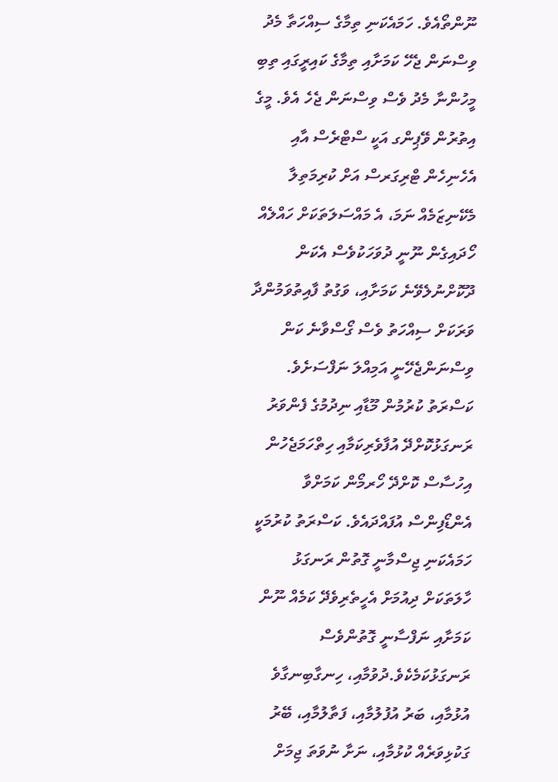ނޫންތޯއެވެ. ހަމައެކަނި ތިމާގެ ސިއްހަތާ މެދު ވިސްނަން ޖެހޭ ކަމަށާއި ތިމާގެ ކައިރީގައި ތިބި މީހުންނާ މެދު ވެސް ވިސްނަން ޖެހެ އެވެ. މީގެ އިތުރުން ވޭޕިންގ އަކީ ސްޓްރެސް އާއި އެހެނިހެން ޓްރިގަރސް އަށް ކުރިމަތިލާ މެކޭނިޒަމެއް ނަމަ، އެ މައްސަލަތަކަށް ހައްލެއް ހޯދައިގެން ނޫނީ ދުވަހަކުވެސް އެކަން ދޫކޮށްނުލެވޭނެ ކަމަށާއި، ވަގުތު ފާއިތުވަމުންދާ ވަރަކަށް ސިއްހަތު ވެސް ގޯސްވާނެ ކަން ވިސްނަންޖެހޭނީ އަމިއްލަ ނަފްސަށެވެ.
ކަސްރަތު ކުރުމުން މޫޑާއި ނިދުމުގެ ފެންވަރު ރަނގަޅުކޮށްދޭ އުފާވެރިކަމާއި ހިތްހަމަޖެހުން އިހުސާސް ކޮށްދޭ ހޯރމޯން ކަމަށްވާ އެންޑޯފިންސް އުފައްދައެވެ. ކަސްރަތު ކުރުމަކީ ހަމައެކަނި ޖިސްމާނީ ގޮތުން ރަނގަޅު ހާލަތަކަށް ދިއުމަށް އެހީތެރިވެދޭ ކަމެއް ނޫން ކަމަށާއި ނަފްސާނީ ގޮތުންވެސް ރަނގަޅުކަމެކެވެ.ދުވުމާއި، ހިނގާބިނގާވެ އުޅުމާއި، ބަރު އުފުލުމާއި، ފަތާލުމާއި، ބޭރު ގަކުޅިވަރެއް ކުޅުމާއި، ނަށާ ނުވަތަ ޖިމަށް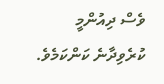ވެސް ދިއުންމީ ކުރެވިދާނެ ކަންކަމެވެ.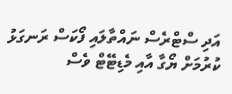އަދި ސްޓްރެސް ނައްތާލައި ފޯކަސް ރަނގަޅު ކުރުމަށް ޔޯގާ އާއި މެޑިޓޭޓް ވެސް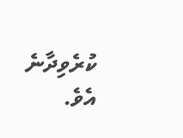ކުރެވިދާނެ އެވެ.